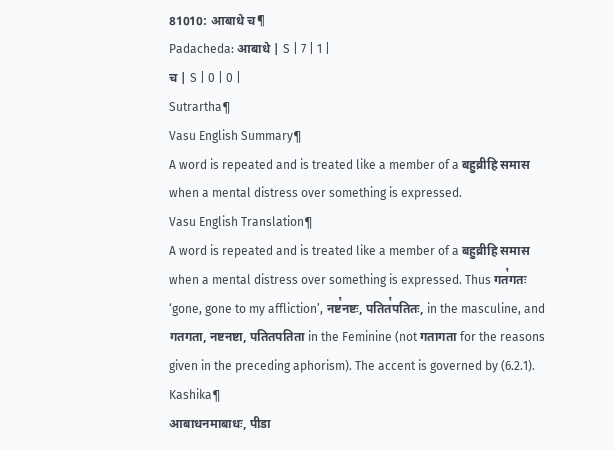81010: आबाधे च¶
Padacheda: आबाधे | S | 7 | 1 |
च | S | 0 | 0 |
Sutrartha¶
Vasu English Summary¶
A word is repeated and is treated like a member of a बहुव्रीहि समास when a mental distress over something is expressed.
Vasu English Translation¶
A word is repeated and is treated like a member of a बहुव्रीहि समास when a mental distress over something is expressed. Thus गत꣡गतः ‘gone, gone to my affliction’, नष्ट꣡नष्टः, पतित꣡पतितः, in the masculine, and गतगता, नष्टनष्टा, पतितपतिता in the Feminine (not गतागता for the reasons given in the preceding aphorism). The accent is governed by (6.2.1).
Kashika¶
आबाधनमाबाधः, पीडा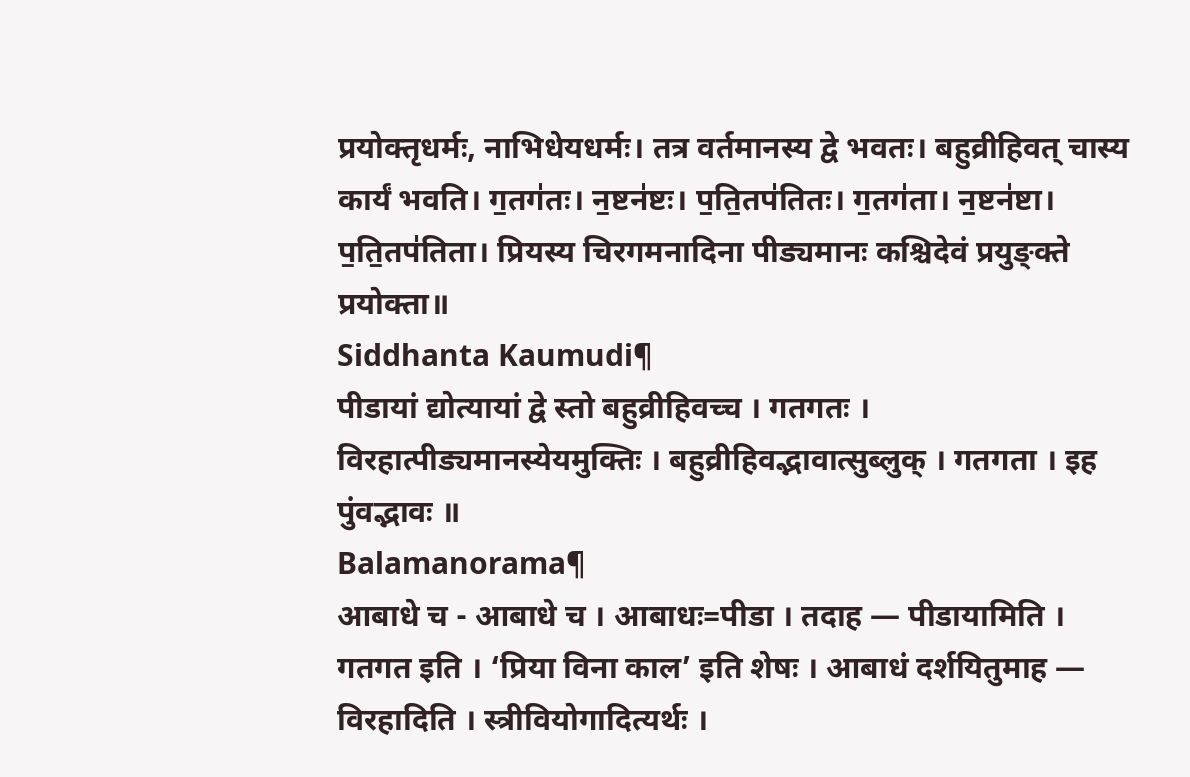प्रयोक्तृधर्मः, नाभिधेयधर्मः। तत्र वर्तमानस्य द्वे भवतः। बहुव्रीहिवत् चास्य कार्यं भवति। ग॒तग॑तः। न॒ष्टन॑ष्टः। प॒ति॒तप॑तितः। ग॒तग॑ता। न॒ष्टन॑ष्टा। प॒ति॒तप॑तिता। प्रियस्य चिरगमनादिना पीड्यमानः कश्चिदेवं प्रयुङ्क्ते प्रयोक्ता॥
Siddhanta Kaumudi¶
पीडायां द्योत्यायां द्वे स्तो बहुव्रीहिवच्च । गतगतः । विरहात्पीड्यमानस्येयमुक्तिः । बहुव्रीहिवद्भावात्सुब्लुक् । गतगता । इह पुंवद्भावः ॥
Balamanorama¶
आबाधे च - आबाधे च । आबाधः=पीडा । तदाह — पीडायामिति । गतगत इति । ‘प्रिया विना काल’ इति शेषः । आबाधं दर्शयितुमाह — विरहादिति । स्त्रीवियोगादित्यर्थः ।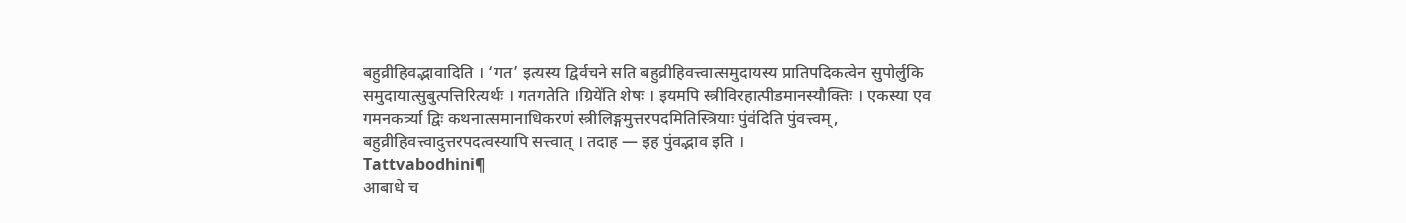बहुव्रीहिवद्भावादिति । ‘गत’ इत्यस्य द्विर्वचने सति बहुव्रीहिवत्त्वात्समुदायस्य प्रातिपदिकत्वेन सुपोर्लुकि समुदायात्सुबुत्पत्तिरित्यर्थः । गतगतेति ।ग्रिये॑ति शेषः । इयमपि स्त्रीविरहात्पीडमानस्यौक्तिः । एकस्या एव गमनकर्त्र्या द्विः कथनात्समानाधिकरणं स्त्रीलिङ्गमुत्तरपदमितिस्त्रियाः पुंव॑दिति पुंवत्त्वम्, बहुव्रीहिवत्त्वादुत्तरपदत्वस्यापि सत्त्वात् । तदाह — इह पुंवद्भाव इति ।
Tattvabodhini¶
आबाधे च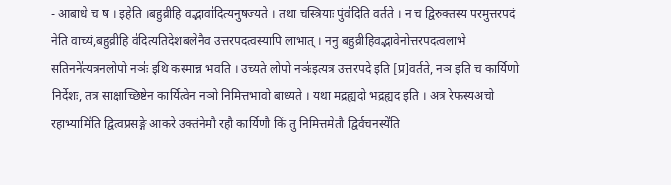- आबाधे च ष । इहेति ।बहुव्रीहि वद्भावा॑दित्यनुषज्यते । तथा चस्त्रियाः पुंव॑दिति वर्तते । न च द्विरुक्तस्य परमुत्तरपदं नेति वाच्यं,बहुव्रीहि व॑दित्यतिदेशबलेनैव उत्तरपदत्वस्यापि लाभात् । ननु बहुव्रीहिवद्भावेनोत्तरपदत्वलाभे सतिनने॑त्यत्रनलोपो नञः॑ इथि कस्मान्न भवति । उच्यते लोपो नञः॑इत्यत्र उत्तरपदे इति [प्र]वर्तते, नञ इति च कार्यिणो निर्देशः, तत्र साक्षाच्छिष्टेन कार्यित्वेन नञो निमित्तभावो बाध्यते । यथा मद्रह्यदो भद्रह्यद इति । अत्र रेफस्यअचो रहाभ्यामि॑ति द्वित्वप्रसङ्गे आकरे उक्तंनेमौ रहौ कार्यिणौ किं तु निमित्तमेतौ द्विर्वचनस्ये॑ति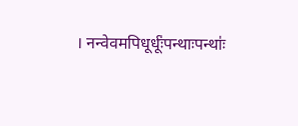। नन्वेवमपिधूर्धूः॑पन्थाःपन्थाः॑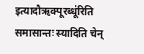इत्यादौऋक्पूरब्धू॑रिति समासान्तः स्यादिति चेन्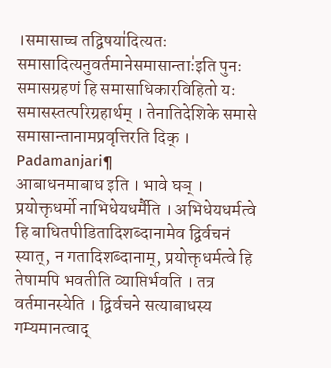।समासाच्च तद्विषया॑दित्यतः समासादित्यनुवर्तमानेसमासान्ताः॑इति पुनः समासग्रहणं हि समासाधिकारविहितो यः समासस्तत्परिग्रहार्थम् । तेनातिदेशिके समासे समासान्तानामप्रवृत्तिरति दिक् ।
Padamanjari¶
आबाधनमाबाध इति । भावे घञ् । प्रयोक्तृधर्मो नाभिधेयधर्मैति । अभिधेयधर्मत्वे हि बाधितपीडितादिशब्दानामेव द्विर्वचनं स्यात्, न गतादिशब्दानाम्, प्रयोक्तृधर्मत्वे हि तेषामपि भवतीति व्याप्तिर्भवति । तत्र वर्तमानस्येति । द्विर्वचने सत्याबाधस्य गम्यमानत्वाद्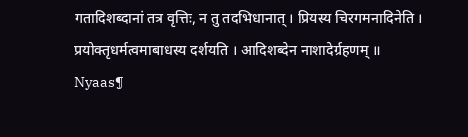गतादिशब्दानां तत्र वृत्तिः, न तु तदभिधानात् । प्रियस्य चिरगमनादिनेति । प्रयोक्तृधर्मत्वमाबाधस्य दर्शयति । आदिशब्देन नाशादेर्ग्रहणम् ॥
Nyaas¶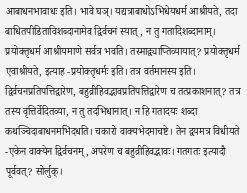आबाधनभावाधः इति। भावे घञ्। यद्यत्राबाधोऽभिधेयधर्म आश्रीयते, तदा बाधितपीडिताविशब्दानामेव द्विर्वचनं स्यात्, न तु गतादिशब्दानाम्। प्रयोक्तृधर्म आश्रीयमाणे सर्वत्र भवति। तस्माद्व्याप्तिव्यायात्? प्रयोक्तृधर्म एवाश्रीयते, इत्याह -प्रयोक्तृधर्मः इति। तत्र वर्तमानस्य इति। द्विर्वचनप्रतिपत्तिद्वारेण, बहुव्रीहिवद्भावप्रतिपत्तिद्वारेण च तत्प्रकाशनात्? तत्र तस्य वृत्तिर्वेदितव्या, न तु तदभिधानात्। न हि गतादयः शब्दा कथञ्चिदाबाधनमभिदधति। चकारो वाक्यभेदमाचष्टे। तेन द्वयमत्र विधीयते -एकेन वाक्येन द्विर्वचनम्, अपरेण च बहुव्रीहिवद्भावः। गतगतः इत्यादौ पूर्ववत्? सोर्लुक्।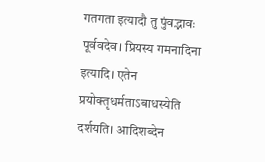गतगता इत्यादौ तु पुंवद्भावः पूर्ववदेव। प्रियस्य गमनादिना इत्यादि। एतेन प्रयोक्तृधर्मताऽबाधस्येति दर्शयति। आदिशब्देन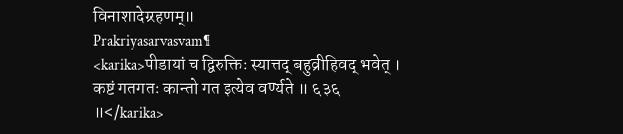विनाशादेग्र्रहणम्॥
Prakriyasarvasvam¶
<karika>पीडायां च द्विरुक्तिः स्यात्तद् बहुव्रीहिवद् भवेत् । कष्टं गतगतः कान्तो गत इत्येव वर्ण्यते ॥ ६३६ ॥</karika>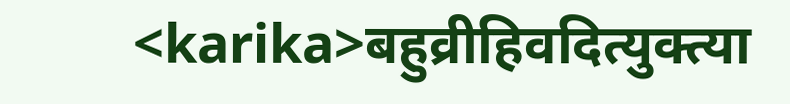<karika>बहुव्रीहिवदित्युक्त्या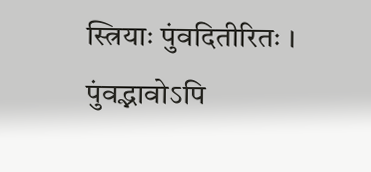स्त्रियाः पुंवदितीरितः । पुंवद्भावोऽपि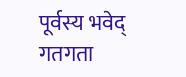पूर्वस्य भवेद् गतगता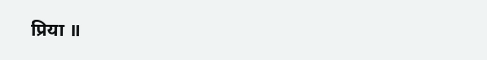प्रिया ॥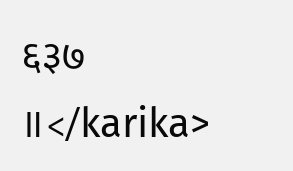६३७ ॥</karika>